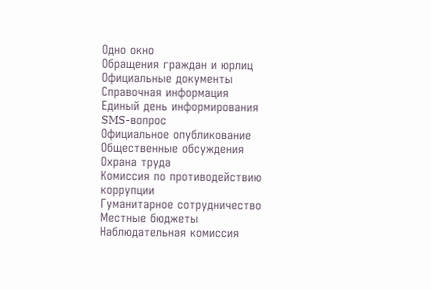Одно окно
Обращения граждан и юрлиц
Официальные документы
Справочная информация
Единый день информирования
SMS-вопрос
Официальное опубликование
Общественные обсуждения
Охрана труда
Комиссия по противодействию коррупции
Гуманитарное сотрудничество
Местные бюджеты
Наблюдательная комиссия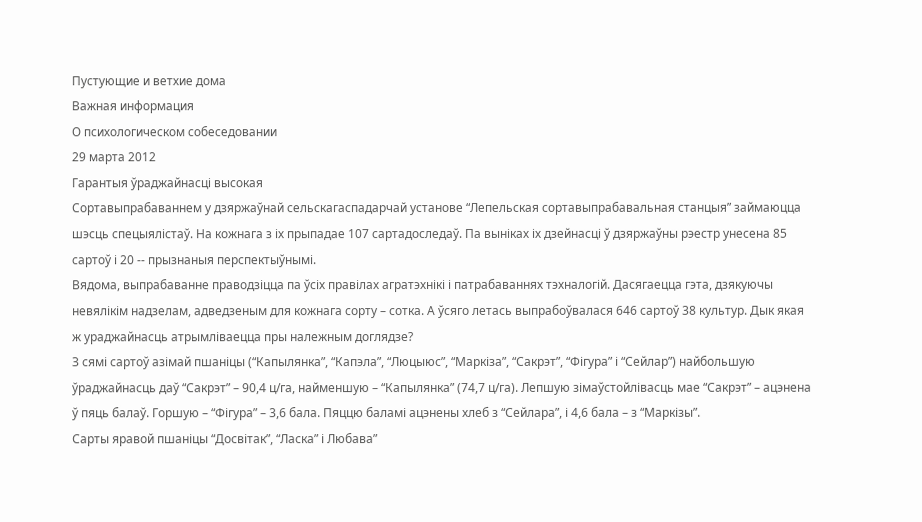Пустующие и ветхие дома
Важная информация
О психологическом собеседовании
29 марта 2012
Гарантыя ўраджайнасці высокая
Сортавыпрабаваннем у дзяржаўнай сельскагаспадарчай установе “Лепельская сортавыпрабавальная станцыя” займаюцца шэсць спецыялістаў. На кожнага з іх прыпадае 107 сартадоследаў. Па выніках іх дзейнасці ў дзяржаўны рэестр унесена 85 сартоў і 20 -- прызнаныя перспектыўнымі.
Вядома, выпрабаванне праводзіцца па ўсіх правілах агратэхнікі і патрабаваннях тэхналогій. Дасягаецца гэта, дзякуючы невялікім надзелам, адведзеным для кожнага сорту – сотка. А ўсяго летась выпрабоўвалася 646 сартоў 38 культур. Дык якая ж ураджайнасць атрымліваецца пры належным доглядзе?
З сямі сартоў азімай пшаніцы (“Капылянка”, “Капэла”, “Люцыюс”, “Маркіза”, “Сакрэт”, “Фігура” і “Сейлар”) найбольшую ўраджайнасць даў “Сакрэт” – 90,4 ц/га, найменшую – “Капылянка” (74,7 ц/га). Лепшую зімаўстойлівасць мае “Сакрэт” – ацэнена ў пяць балаў. Горшую – “Фігура” – 3,6 бала. Пяццю баламі ацэнены хлеб з “Сейлара”, і 4,6 бала – з “Маркізы”.
Сарты яравой пшаніцы “Досвітак”, “Ласка” і Любава”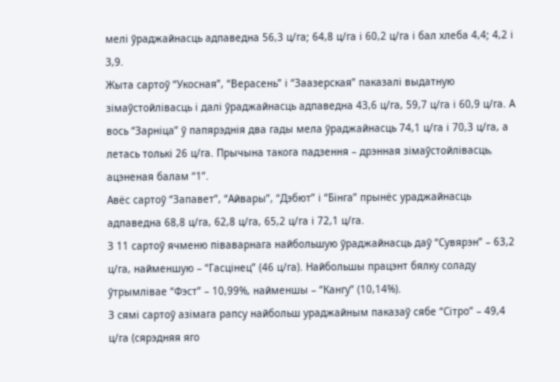мелі ўраджайнасць адпаведна 56,3 ц/га; 64,8 ц/га і 60,2 ц/га і бал хлеба 4,4; 4,2 і 3,9.
Жыта сартоў “Укосная”, “Верасень” і “Заазерская” паказалі выдатную зімаўстойлівасць і далі ўраджайнасць адпаведна 43,6 ц/га, 59,7 ц/га і 60,9 ц/га. А вось “Зарніца” ў папярэднія два гады мела ўраджайнасць 74,1 ц/га і 70,3 ц/га, а летась толькі 26 ц/га. Прычына такога падзення – дрэнная зімаўстойлівасць, ацэненая балам “1”.
Авёс сартоў “Запавет”, “Айвары”, “Дэбют” і “Бінга” прынёс ураджайнасць адпаведна 68,8 ц/га, 62,8 ц/га, 65,2 ц/га і 72,1 ц/га.
З 11 сартоў ячменю піваварнага найбольшую ўраджайнасць даў “Сувярэн” – 63,2 ц/га, найменшую – “Гасцінец” (46 ц/га). Найбольшы працэнт бялку соладу ўтрымлівае “Фэст” – 10,99%, найменшы – “Кангу” (10,14%).
З сямі сартоў азімага рапсу найбольш ураджайным паказаў сябе “Сітро” – 49,4 ц/га (сярэдняя яго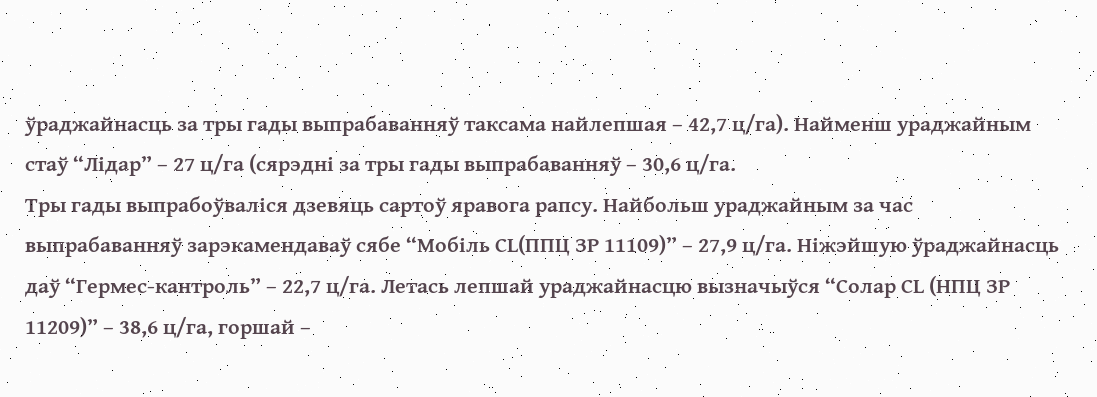ўраджайнасць за тры гады выпрабаванняў таксама найлепшая – 42,7 ц/га). Найменш ураджайным стаў “Лідар” – 27 ц/га (сярэдні за тры гады выпрабаванняў – 30,6 ц/га.
Тры гады выпрабоўваліся дзевяць сартоў яравога рапсу. Найбольш ураджайным за час выпрабаванняў зарэкамендаваў сябе “Мобіль СL(ППЦ ЗР 11109)” – 27,9 ц/га. Ніжэйшую ўраджайнасць даў “Гермес-кантроль” – 22,7 ц/га. Летась лепшай ураджайнасцю вызначыўся “Солар СL (НПЦ ЗР 11209)” – 38,6 ц/га, горшай –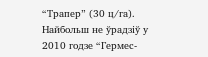“Трапер” (30 ц/га). Найбольш не ўрадзіў у 2010 годзе “Гермес-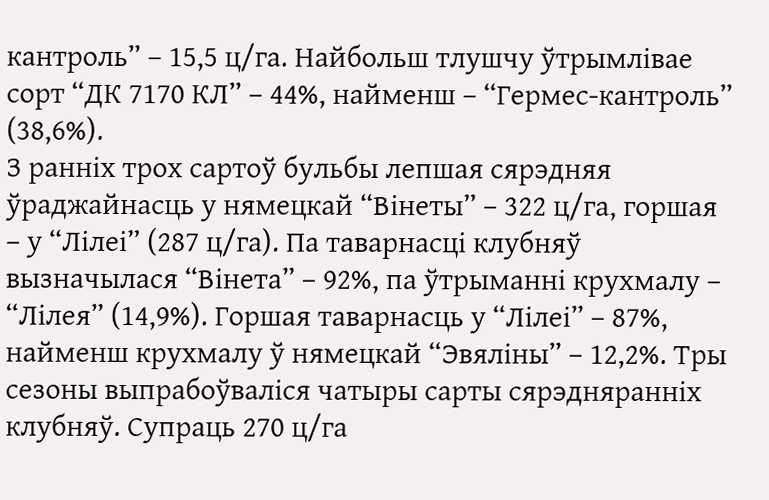кантроль” – 15,5 ц/га. Найбольш тлушчу ўтрымлівае сорт “ДК 7170 КЛ” – 44%, найменш – “Гермес-кантроль” (38,6%).
З ранніх трох сартоў бульбы лепшая сярэдняя ўраджайнасць у нямецкай “Вінеты” – 322 ц/га, горшая – у “Лілеі” (287 ц/га). Па таварнасці клубняў вызначылася “Вінета” – 92%, па ўтрыманні крухмалу – “Лілея” (14,9%). Горшая таварнасць у “Лілеі” – 87%, найменш крухмалу ў нямецкай “Эвяліны” – 12,2%. Тры сезоны выпрабоўваліся чатыры сарты сярэдняранніх клубняў. Супраць 270 ц/га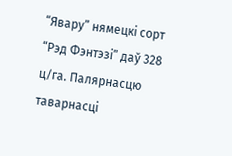“Явару” нямецкі сорт “Рэд Фэнтэзі” даў 328 ц/га. Палярнасцю таварнасці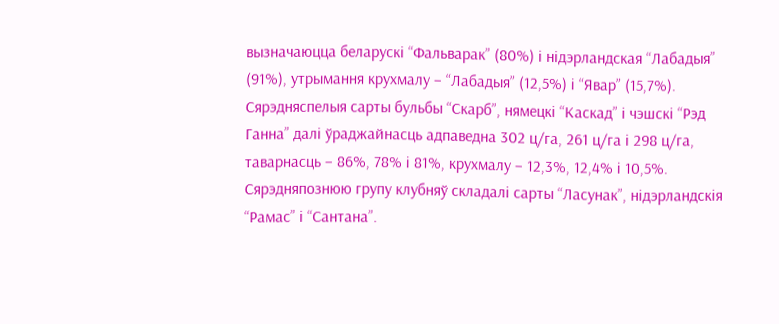вызначаюцца беларускі “Фальварак” (80%) і нідэрландская “Лабадыя” (91%), утрымання крухмалу – “Лабадыя” (12,5%) і “Явар” (15,7%).
Сярэдняспелыя сарты бульбы “Скарб”, нямецкі “Каскад” і чэшскі “Рэд Ганна” далі ўраджайнасць адпаведна 302 ц/га, 261 ц/га і 298 ц/га, таварнасць – 86%, 78% і 81%, крухмалу – 12,3%, 12,4% і 10,5%.
Сярэдняпознюю групу клубняў складалі сарты “Ласунак”, нідэрландскія “Рамас” і “Сантана”.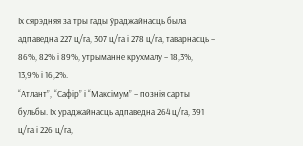Іх сярэдняя за тры гады ўраджайнасць была адпаведна 227 ц/га, 307 ц/га і 278 ц/га, таварнасць – 86%, 82% і 89%, утрыманне крухмалу – 18,3%, 13,9% і 16,2%.
“Атлант”, “Сафір” і “Максімум” – познія сарты бульбы. Іх ураджайнасць адпаведна 264 ц/га, 391 ц/га і 226 ц/га,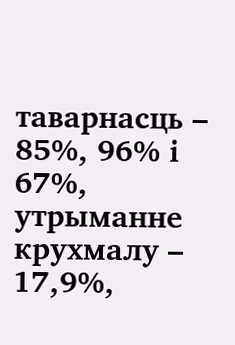таварнасць – 85%, 96% і 67%, утрыманне крухмалу – 17,9%,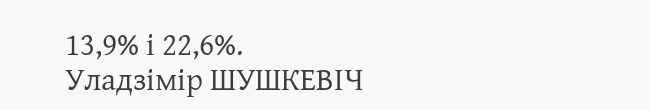13,9% і 22,6%.
Уладзімір ШУШКЕВІЧ